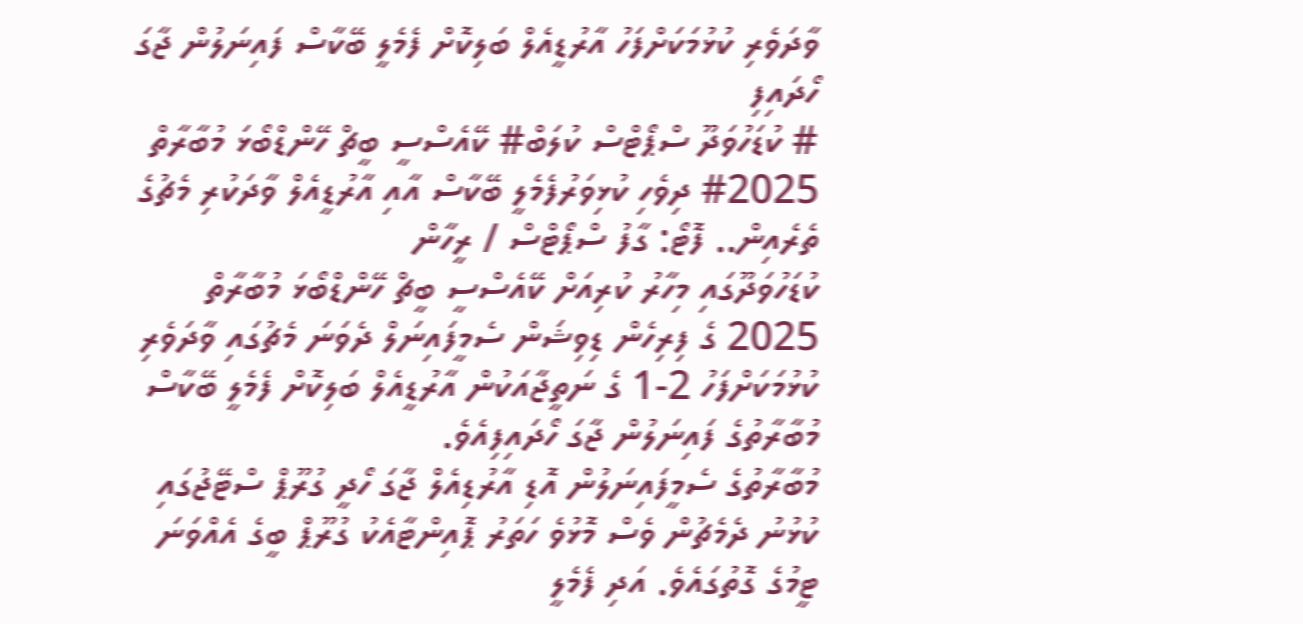ވާދަވެރި ކުޅުމަކަށްފަހު އާރުޑީއެލް ބަލިކޮށް ފެމެލީ ބޭކާސް ފައިނަލުން ޖާގަ ހޯދައިފި
# ކުޑަހުވަދޫ ސްޕޯޓްސް ކުލަބް# ކޭއެސްސީ ބީޗް ހޭންޑްބޯޅަ މުބާރާތް 2025# ދިވެހި ކުޅިވަރުފެމެލީ ބޭކާސް އާއި އާރުޑީއެލް ވާދަކުރި މެޗުގެ ތެރެއިން.. ފޮޓޯ: ގާފު ސްޕޯޓްސް / ރީހާން
ކުޑަހުވަދޫގައި މިހާރު ކުރިއަށް ކޭއެސްސީ ބީޗް ހޭންޑްބޯޅަ މުބާރާތް 2025 ގެ ފިރިހެން ޑިވިޝަން ސެމީފައިނަލް ދެވަނަ މެޗުގައި ވާދަވެރި ކުޅުމަކަށްފަހު 2-1 ގެ ނަތީޖާއަކުން އާރުޑީއެލް ބަލިކޮށް ފެމެލީ ބޭކާސް މުބާރާތުގެ ފައިނަލުން ޖާގަ ހޯދައިފިއެވެ.
މުބާރާތުގެ ސެމީފައިނަލުން އޮޑި އާރުޑިއެލް ޖާގަ ހޯދީ ގުރޫޕް ސްޓޭޖުގައި ކުޅުނު ދެމެޗުން ވެސް މޮޅުވެ ހަތަރު ޕޮއިންޓާއެކު ގުރޫޕް ބީގެ އެއްވަނަ ޓީމުގެ ގޮތުގައެވެ. އަދި ފެމެލީ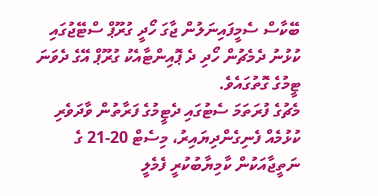ބޭކާސް ސެމީފައިނަލުން ޖާގަ ހޯދީ ގުރޫޕް ސްޓޭޖުގައި ކުޅުނު ދެމެޗުން ހޯދި ދެ ޕޮއިންޓާއެކު ގުރޫޕް އޭގެ ދެވަނަ ޓީމުގެ ގޮތުގައެވެ.
މެޗުގެ ފުރަތަމަ ސެޓުގައި ދެޓީމުގެ ފަރާތުން ވާދަވެރި ކުޅުމެއް ފެނިގެންދިޔައިރު، މިސެޓް 20-21 ގެ ނަތީޖާއަކުން ކާމިޔާބުކުރީ ފެމެލީ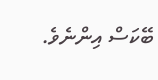ބޭކަސް އިންނެވެ.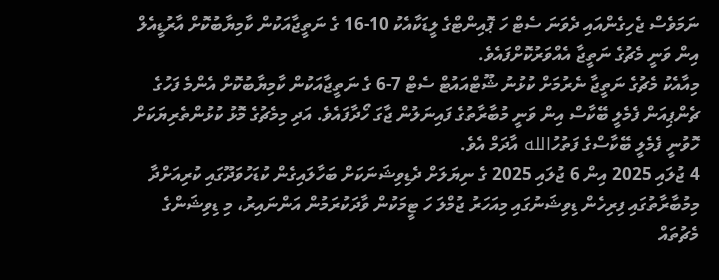ނަމަވެސް ޖެހިގެންއައި ދެވަނަ ސެޓް ހަ ޕޮއިންޓްގެ ލީޑަކާއެކު 10-16 ގެ ނަތީޖާއަކުން ކާމިޔާބުކޮށް އާރުޑީއެލް އިން ވަނީ މެޗުގެ ނަތީޖާ އެއްވަރުކޮށްފައެވެ.
މިއާއެކު މެޗުގެ ނަތީޖާ ނެރުމަށް ކުޅުނު ޝޫޓްއައުޓް ސެޓް 7-6 ގެ ނަތީޖާއަކުން ކާމިޔާބުކޮށް އެންމެ ފަހުގެ ޗެންޕިއަން ފެމެލީ ބޭކާސް އިން ވަނީ މުބާރާތުގެ ފައިނަލުން ޖާގަ ހޯދާފައެވެ. އަދި މިމެޗުގެ މޮޅު ކުޅުންތެރިޔަކަށް ހޮވުނީ ފެމެލީ ބޭކާސްގެ ފަތުހުالله އާދަމް އެވެ.
4 ޖުލައި 2025 އިން 6 ޖުލައި 2025 ގެ ނިޔަލަށް ދެޑިވިޝަނަކަށް ބަހާލައިގެން ކުޑަހުވަދޫގައި ކުރިއަށްދާ މިމުބާރާތުގައި ފިރިހެން ޑިވިޝަނުގައި މިއަހަރު ޖުމްލަ ހަ ޓީމަކުން ވާދަކުރަމުން އަންނައިރު، މި ޑިވިޝަންގެ މެޗުތައް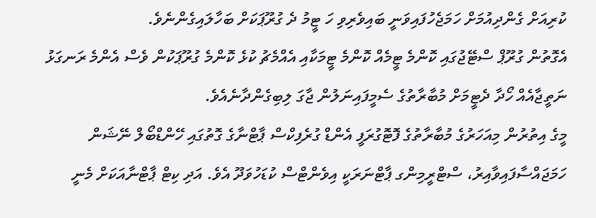ކުރިއަށް ގެންދިއުމަށް ހަމަޖެހުފައިވަނީ ބައިވެރިވި ހަ ޓީމު ދެ ގުރޫޕަކަށް ބަހާލައިގެންނެވެ.
އެގޮތުން ގުރޫޕް ސްޓޭޖުގައި ކޮންމެ ޓީމެއް ކޮންމެ ޓީމަކާއި އެއްމެޗު ކުޅެ ކޮންމެ ގުރޫޕަކުން ވެސް އެންމެ ރަނގަޅު ނަތީޖާއެއް ހޯދާ ދެޓީމަށް މުބާރާތުގެ ސެމީފައިނަލުން ޖާގަ ލިބިގެންދާނެއެވެ.
މީގެ އިތުރުން މިއަހަރުގެ މުބާރާތުގެ ފޮޓޮގުރަފީ އެންޑް ގުރެފިކްސް ޕާޓްނާގެ ގޮތުގައި ހޭންޑްބޯލް ނޭޝަން ހަމަޖައްސާފައިވާއިރު، ސްޓްރީމިންގ ޕާޓްނަރަކީ އިވެންޓްސް ކުޑަހުވަދޫ އެވެ. އަދި ކިޓް ޕާޓްނާއަކަށް މެނީ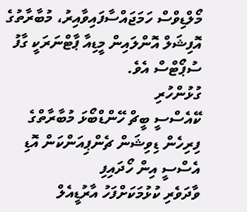މޯލްޑިވްސް ހަމަޖައްސާފައިވާއިރު، މުބާރާތުގެ އޮފިޝަލް އޮންލައިން މީޑިއާ ޕާޓްނަރަކީ ގާފު ސުޕޯޓްސް އެވެ.
ގުޅުންހުރި
ކޭއެސްސީ ބީޗް ހޭންޑްބޯޅަ މުބާރާތްގެ ފިރިހެން ޑިވިޝަން ޗެންޕިއަންކަން އޮޑި އެސްސީ އިން ހޯދައިފި
ވާދަވެރި ކުޅުމަކަށްފަހު އާރުޑީއެލް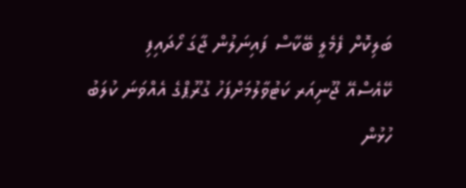ބަލިކޮށް ފެމެލީ ބޭކާސް ފައިނަލުން ޖާގަ ހޯދައިފި
ކޭއެސްއޭ ޖޫނިއަރ ކަޓުވާލުމަށްފަހު ގުރޫޕްގެ އެއްވަނަ ކުލަބު ހުޅުން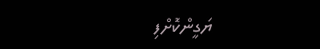ޔަގީންކޮށްފި